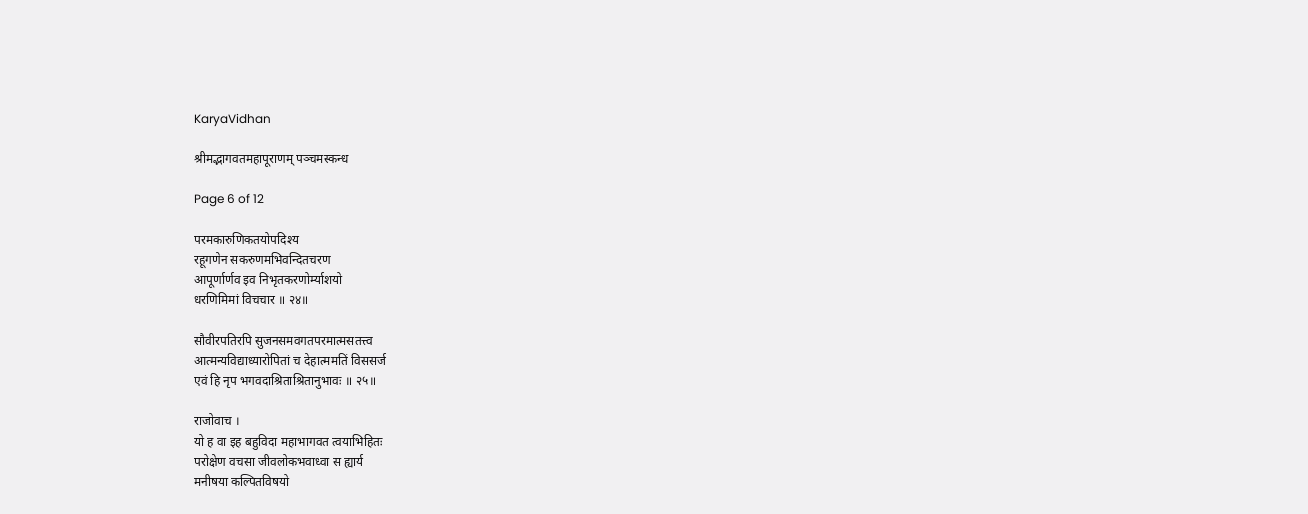KaryaVidhan

श्रीमद्भागवतमहापूराणम् पञ्चमस्कन्ध

Page 6 of 12

परमकारुणिकतयोपदिश्य
रहूगणेन सकरुणमभिवन्दितचरण
आपूर्णार्णव इव निभृतकरणोर्म्याशयो
धरणिमिमां विचचार ॥ २४॥

सौवीरपतिरपि सुजनसमवगतपरमात्मसतत्त्व
आत्मन्यविद्याध्यारोपितां च देहात्ममतिं विससर्ज
एवं हि नृप भगवदाश्रिताश्रितानुभावः ॥ २५॥

राजोवाच ।
यो ह वा इह बहुविदा महाभागवत त्वयाभिहितः
परोक्षेण वचसा जीवलोकभवाध्वा स ह्यार्य
मनीषया कल्पितविषयो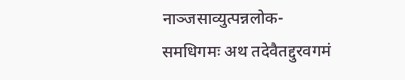नाञ्जसाव्युत्पन्नलोक-
समधिगमः अथ तदेवैतद्दुरवगमं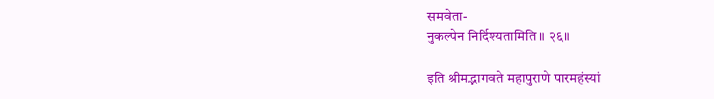समवेता-
नुकल्पेन निर्दिश्यतामिति ॥ २६॥

इति श्रीमद्भागवते महापुराणे पारमहंस्यां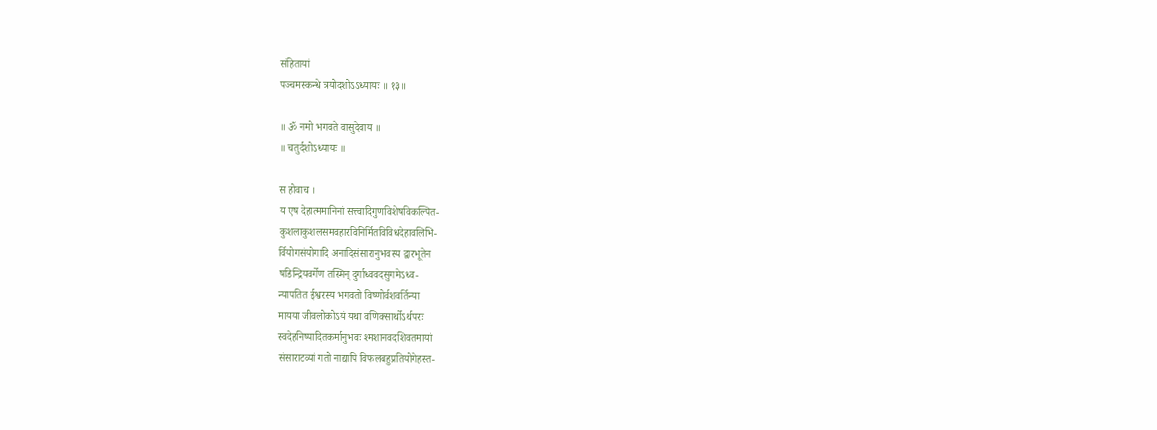संहितायां
पञ्चमस्कन्धे त्रयोदशोऽऽध्यायः ॥ १३॥

॥ ॐ नमो भगवते वासुदेवाय ॥
॥ चतुर्दशोऽध्यायः ॥

स होवाच ।
य एष देहात्ममानिनां सत्त्वादिगुणविशेषविकल्पित-
कुशलाकुशलसमवहारविनिर्मितविविधदेहावलिभि-
र्वियोगसंयोगादि अनादिसंसारानुभवस्य द्वारभूतेन
षडिन्द्रियवर्गेण तस्मिन् दुर्गाध्ववदसुगमेऽध्व-
न्यापतित ईश्वरस्य भगवतो विष्णोर्वशवर्तिन्या
मायया जीवलोकोऽयं यथा वणिक्सार्थोऽर्थपरः
स्वदेहनिष्पादितकर्मानुभवः श्मशानवदशिवतमायां
संसाराटव्यां गतो नाद्यापि विफलबहुप्रतियोगेहस्त-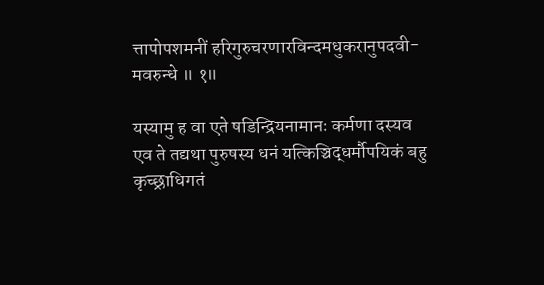त्तापोपशमनीं हरिगुरुचरणारविन्दमधुकरानुपदवी-
मवरुन्धे ॥ १॥

यस्यामु ह वा एते षडिन्द्रियनामानः कर्मणा दस्यव
एव ते तद्यथा पुरुषस्य धनं यत्किञ्चिद्धर्मौपयिकं बहु
कृच्छ्राधिगतं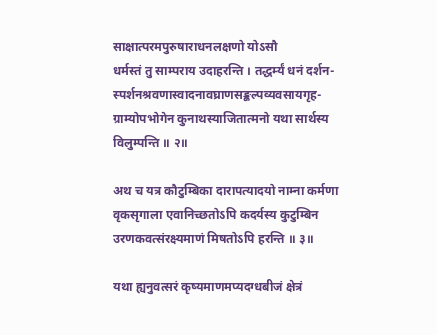साक्षात्परमपुरुषाराधनलक्षणो योऽसौ
धर्मस्तं तु साम्पराय उदाहरन्ति । तद्धर्म्यं धनं दर्शन-
स्पर्शनश्रवणास्वादनावघ्राणसङ्कल्पव्यवसायगृह-
ग्राम्योपभोगेन कुनाथस्याजितात्मनो यथा सार्थस्य
विलुम्पन्ति ॥ २॥

अथ च यत्र कौटुम्बिका दारापत्यादयो नाम्ना कर्मणा
वृकसृगाला एवानिच्छतोऽपि कदर्यस्य कुटुम्बिन
उरणकवत्संरक्ष्यमाणं मिषतोऽपि हरन्ति ॥ ३॥

यथा ह्यनुवत्सरं कृष्यमाणमप्यदग्धबीजं क्षेत्रं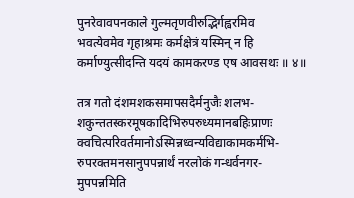पुनरेवावपनकाले गुल्मतृणवीरुद्भिर्गह्वरमिव
भवत्येवमेव गृहाश्रमः कर्मक्षेत्रं यस्मिन् न हि
कर्माण्युत्सीदन्ति यदयं कामकरण्ड एष आवसथः ॥ ४॥

तत्र गतो दंशमशकसमापसदैर्मनुजैः शलभ-
शकुन्ततस्करमूषकादिभिरुपरुध्यमानबहिःप्राणः
क्वचित्परिवर्तमानोऽस्मिन्नध्वन्यविद्याकामकर्मभि-
रुपरक्तमनसानुपपन्नार्थं नरलोकं गन्धर्वनगर-
मुपपन्नमिति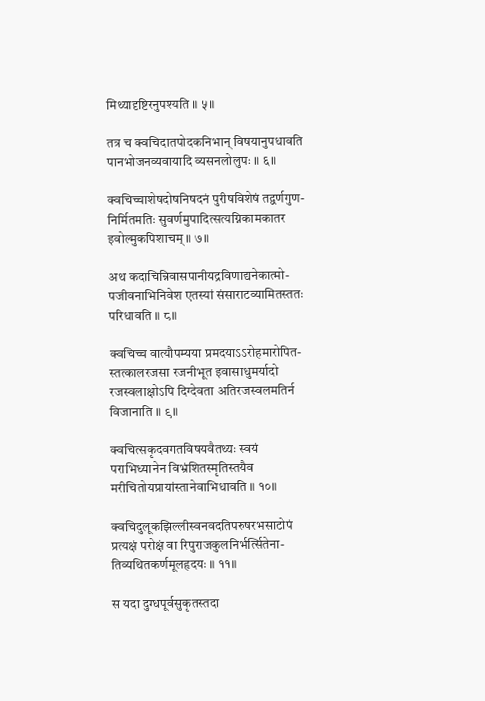मिथ्यादृष्टिरनुपश्यति ॥ ५॥

तत्र च क्वचिदातपोदकनिभान् विषयानुपधावति
पानभोजनव्यवायादि व्यसनलोलुपः ॥ ६॥

क्वचिच्चाशेषदोषनिषदनं पुरीषविशेषं तद्वर्णगुण-
निर्मितमतिः सुवर्णमुपादित्सत्यग्निकामकातर
इवोल्मुकपिशाचम् ॥ ७॥

अथ कदाचिन्निवासपानीयद्रविणाद्यनेकात्मो-
पजीवनाभिनिवेश एतस्यां संसाराटव्यामितस्ततः
परिधावति ॥ ८॥

क्वचिच्च वात्यौपम्यया प्रमदयाऽऽरोहमारोपित-
स्तत्कालरजसा रजनीभूत इवासाधुमर्यादो
रजस्वलाक्षोऽपि दिग्देवता अतिरजस्वलमतिर्न
विजानाति ॥ ९॥

क्वचित्सकृदवगतविषयवैतथ्यः स्वयं
पराभिध्यानेन विभ्रंशितस्मृतिस्तयैव
मरीचितोयप्रायांस्तानेवाभिधावति ॥ १०॥

क्वचिदुलूकझिल्लीस्वनवदतिपरुषरभसाटोपं
प्रत्यक्षं परोक्षं वा रिपुराजकुलनिर्भर्त्सितेना-
तिव्यथितकर्णमूलहृदयः ॥ ११॥

स यदा दुग्धपूर्वसुकृतस्तदा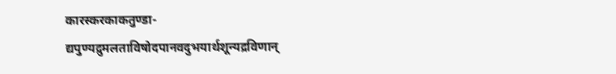कारस्करकाकतुण्डा-
द्यपुण्यद्रुमलताविषोदपानवदुभयार्थशून्यद्रविणान्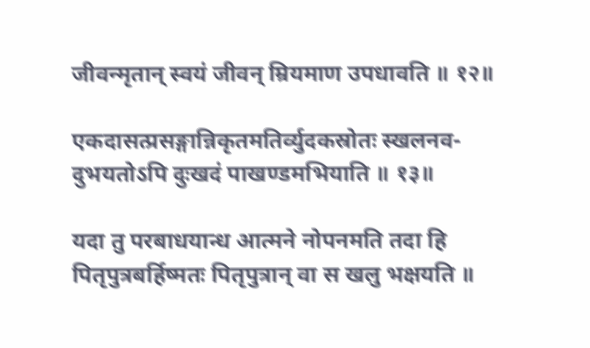जीवन्मृतान् स्वयं जीवन् म्रियमाण उपधावति ॥ १२॥

एकदासत्प्रसङ्गान्निकृतमतिर्व्युदकस्रोतः स्खलनव-
दुभयतोऽपि दुःखदं पाखण्डमभियाति ॥ १३॥

यदा तु परबाधयान्ध आत्मने नोपनमति तदा हि
पितृपुत्रबर्हिष्मतः पितृपुत्रान् वा स खलु भक्षयति ॥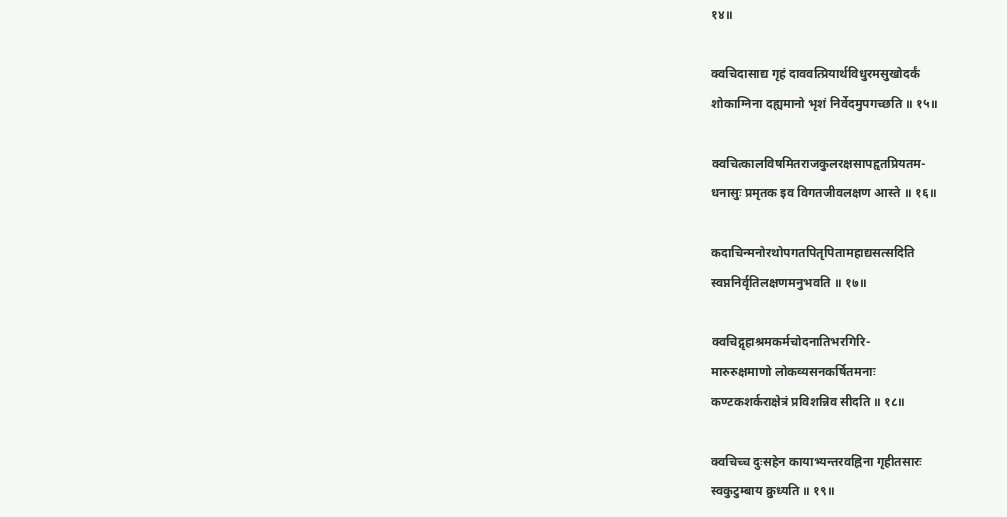१४॥

क्वचिदासाद्य गृहं दाववत्प्रियार्थविधुरमसुखोदर्कं
शोकाग्निना दह्यमानो भृशं निर्वेदमुपगच्छति ॥ १५॥

क्वचित्कालविषमितराजकुलरक्षसापहृतप्रियतम-
धनासुः प्रमृतक इव विगतजीवलक्षण आस्ते ॥ १६॥

कदाचिन्मनोरथोपगतपितृपितामहाद्यसत्सदिति
स्वप्ननिर्वृतिलक्षणमनुभवति ॥ १७॥

क्वचिद्गृहाश्रमकर्मचोदनातिभरगिरि-
मारुरुक्षमाणो लोकव्यसनकर्षितमनाः
कण्टकशर्कराक्षेत्रं प्रविशन्निव सीदति ॥ १८॥

क्वचिच्च दुःसहेन कायाभ्यन्तरवह्निना गृहीतसारः
स्वकुटुम्बाय क्रुध्यति ॥ १९॥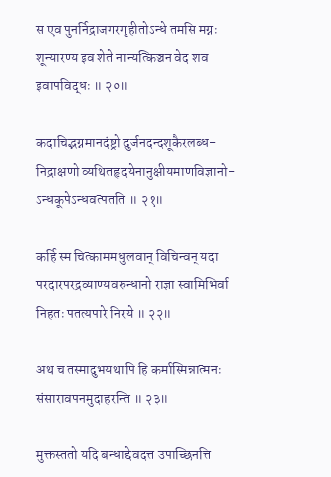स एव पुनर्निद्राजगरगृहीतोऽन्धे तमसि मग्नः
शून्यारण्य इव शेते नान्यत्किञ्चन वेद शव
इवापविद्धः ॥ २०॥

कदाचिद्भग्नमानदंष्ट्रो दुर्जनदन्दशूकैरलब्ध-
निद्राक्षणो व्यथितहृदयेनानुक्षीयमाणविज्ञानो-
ऽन्धकूपेऽन्धवत्पतति ॥ २१॥

कर्हि स्म चित्काममधुलवान् विचिन्वन् यदा
परदारपरद्रव्याण्यवरुन्धानो राज्ञा स्वामिभिर्वा
निहतः पतत्यपारे निरये ॥ २२॥

अथ च तस्मादुभयथापि हि कर्मास्मिन्नात्मनः
संसारावपनमुदाहरन्ति ॥ २३॥

मुक्तस्ततो यदि बन्धाद्देवदत्त उपाच्छिनत्ति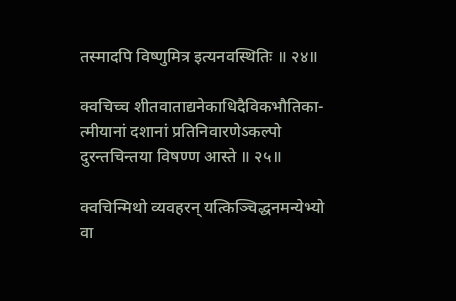तस्मादपि विष्णुमित्र इत्यनवस्थितिः ॥ २४॥

क्वचिच्च शीतवाताद्यनेकाधिदैविकभौतिका-
त्मीयानां दशानां प्रतिनिवारणेऽकल्पो
दुरन्तचिन्तया विषण्ण आस्ते ॥ २५॥

क्वचिन्मिथो व्यवहरन् यत्किञ्चिद्धनमन्येभ्यो
वा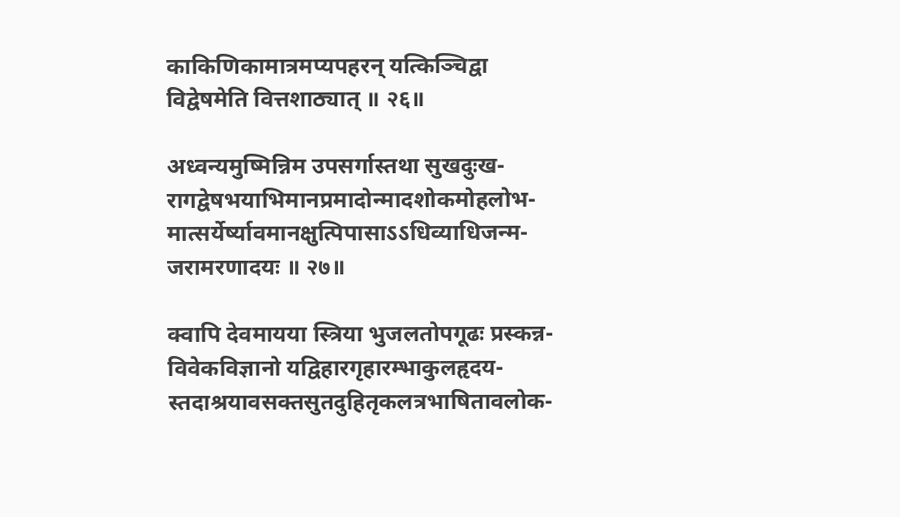काकिणिकामात्रमप्यपहरन् यत्किञ्चिद्वा
विद्वेषमेति वित्तशाठ्यात् ॥ २६॥

अध्वन्यमुष्मिन्निम उपसर्गास्तथा सुखदुःख-
रागद्वेषभयाभिमानप्रमादोन्मादशोकमोहलोभ-
मात्सर्येर्ष्यावमानक्षुत्पिपासाऽऽधिव्याधिजन्म-
जरामरणादयः ॥ २७॥

क्वापि देवमायया स्त्रिया भुजलतोपगूढः प्रस्कन्न-
विवेकविज्ञानो यद्विहारगृहारम्भाकुलहृदय-
स्तदाश्रयावसक्तसुतदुहितृकलत्रभाषितावलोक-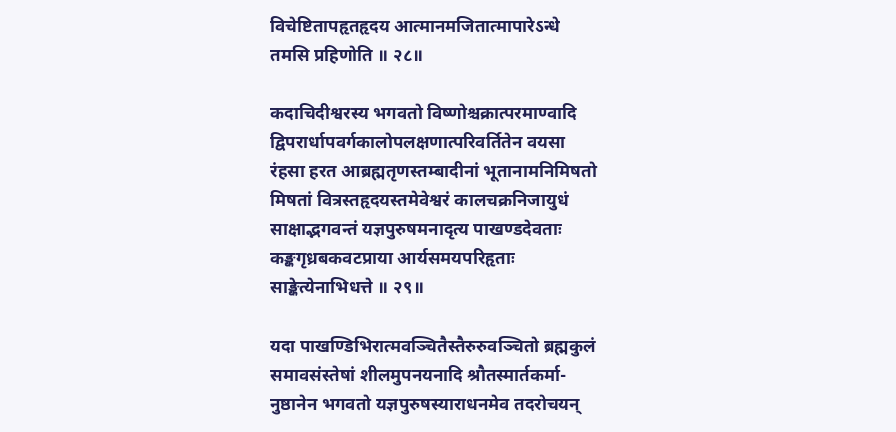विचेष्टितापहृतहृदय आत्मानमजितात्मापारेऽन्धे
तमसि प्रहिणोति ॥ २८॥

कदाचिदीश्वरस्य भगवतो विष्णोश्चक्रात्परमाण्वादि
द्विपरार्धापवर्गकालोपलक्षणात्परिवर्तितेन वयसा
रंहसा हरत आब्रह्मतृणस्तम्बादीनां भूतानामनिमिषतो
मिषतां वित्रस्तहृदयस्तमेवेश्वरं कालचक्रनिजायुधं
साक्षाद्भगवन्तं यज्ञपुरुषमनादृत्य पाखण्डदेवताः
कङ्कगृध्रबकवटप्राया आर्यसमयपरिहृताः
साङ्केत्येनाभिधत्ते ॥ २९॥

यदा पाखण्डिभिरात्मवञ्चितैस्तैरुरुवञ्चितो ब्रह्मकुलं
समावसंस्तेषां शीलमुपनयनादि श्रौतस्मार्तकर्मा-
नुष्ठानेन भगवतो यज्ञपुरुषस्याराधनमेव तदरोचयन्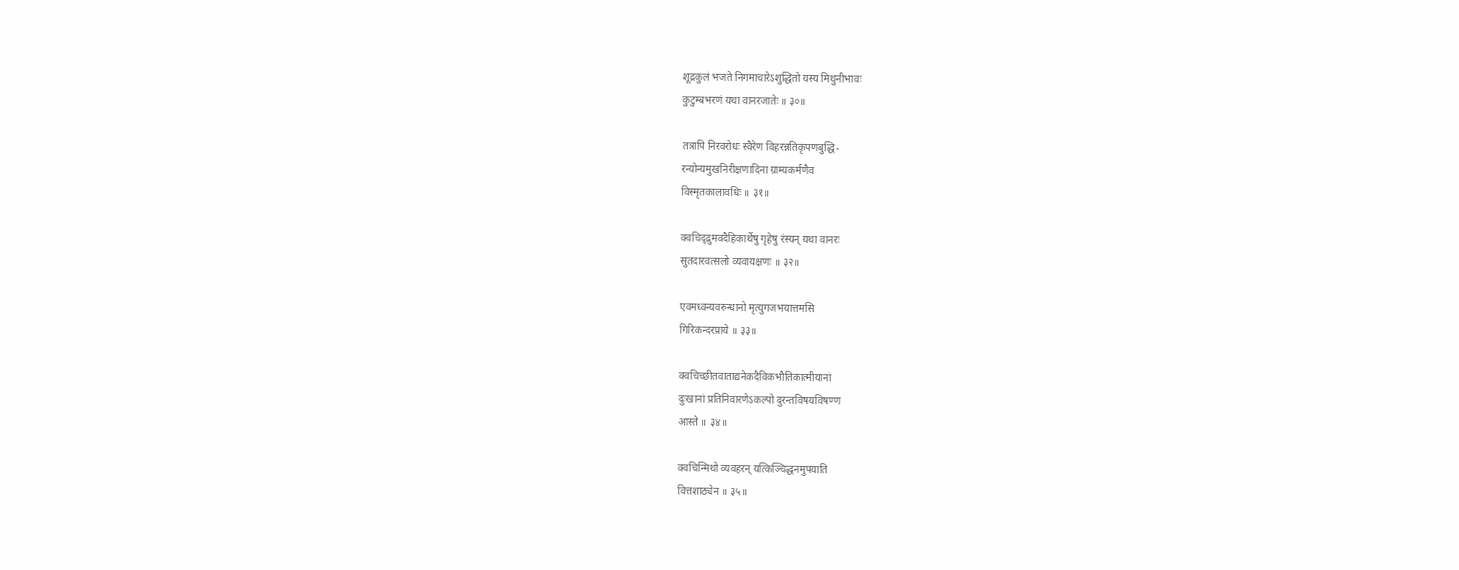शूद्रकुलं भजते निगमाचारेऽशुद्धितो यस्य मिथुनीभावः
कुटुम्बभरणं यथा वानरजातेः ॥ ३०॥

तत्रापि निरवरोधः स्वैरेण विहरन्नतिकृपणबुद्धि-
रन्योन्यमुखनिरीक्षणादिना ग्राम्यकर्मणैव
विस्मृतकालावधिः ॥ ३१॥

क्वचिद्द्रुमवदैहिकार्थेषु गृहेषु रंस्यन् यथा वानरः
सुतदारवत्सलो व्यवायक्षणः ॥ ३२॥

एवमध्वन्यवरुन्धानो मृत्युगजभयात्तमसि
गिरिकन्दरप्राये ॥ ३३॥

क्वचिच्छीतवाताद्यनेकदैविकभौतिकात्मीयानां
दुःखानां प्रतिनिवारणेऽकल्पो दुरन्तविषयविषण्ण
आस्ते ॥ ३४॥

क्वचिन्मिथो व्यवहरन् यत्किञ्चिद्धनमुपयाति
वित्तशाठ्येन ॥ ३५॥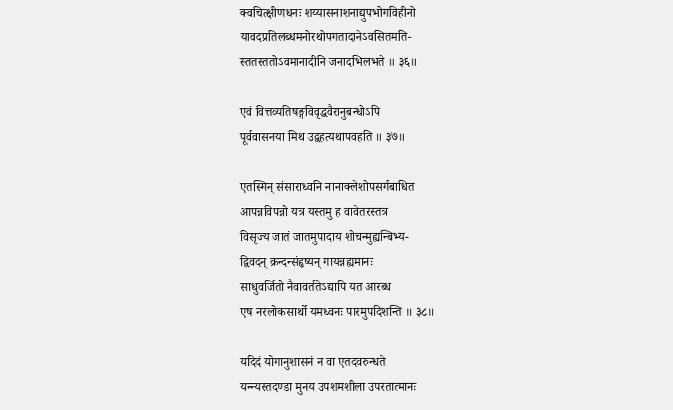क्वचित्क्षीणधनः शय्यासनाशनाद्युपभोगविहीनो
यावदप्रतिलब्धमनोरथोपगतादानेऽवसितमति-
स्ततस्ततोऽवमानादीनि जनादभिलभते ॥ ३६॥

एवं वित्तव्यतिषङ्गविवृद्धवैरानुबन्धोऽपि
पूर्ववासनया मिथ उद्वहत्यथापवहति ॥ ३७॥

एतस्मिन् संसाराध्वनि नानाक्लेशोपसर्गबाधित
आपन्नविपन्नो यत्र यस्तमु ह वावेतरस्तत्र
विसृज्य जातं जातमुपादाय शोचन्मुह्यन्बिभ्य-
द्विवदन् क्रन्दन्संहृष्यन् गायन्नह्यमानः
साधुवर्जितो नैवावर्ततेऽद्यापि यत आरब्ध
एष नरलोकसार्थो यमध्वनः पारमुपदिशन्ति ॥ ३८॥

यदिदं योगानुशासनं न वा एतदवरुन्धते
यन्न्यस्तदण्डा मुनय उपशमशीला उपरतात्मानः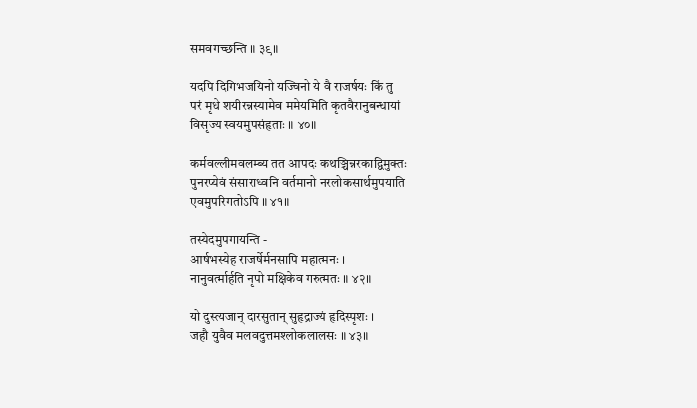समवगच्छन्ति ॥ ३९॥

यदपि दिगिभजयिनो यज्विनो ये वै राजर्षयः किं तु
परं मृधे शयीरन्नस्यामेव ममेयमिति कृतवैरानुबन्धायां
विसृज्य स्वयमुपसंहृताः ॥ ४०॥

कर्मवल्लीमवलम्ब्य तत आपदः कथञ्चिन्नरकाद्विमुक्तः
पुनरप्येवं संसाराध्वनि वर्तमानो नरलोकसार्थमुपयाति
एवमुपरिगतोऽपि ॥ ४१॥

तस्येदमुपगायन्ति -
आर्षभस्येह राजर्षेर्मनसापि महात्मनः ।
नानुवर्त्मार्हति नृपो मक्षिकेव गरुत्मतः ॥ ४२॥

यो दुस्त्यजान् दारसुतान् सुहृद्राज्यं हृदिस्पृशः ।
जहौ युवैव मलवदुत्तमश्लोकलालसः ॥ ४३॥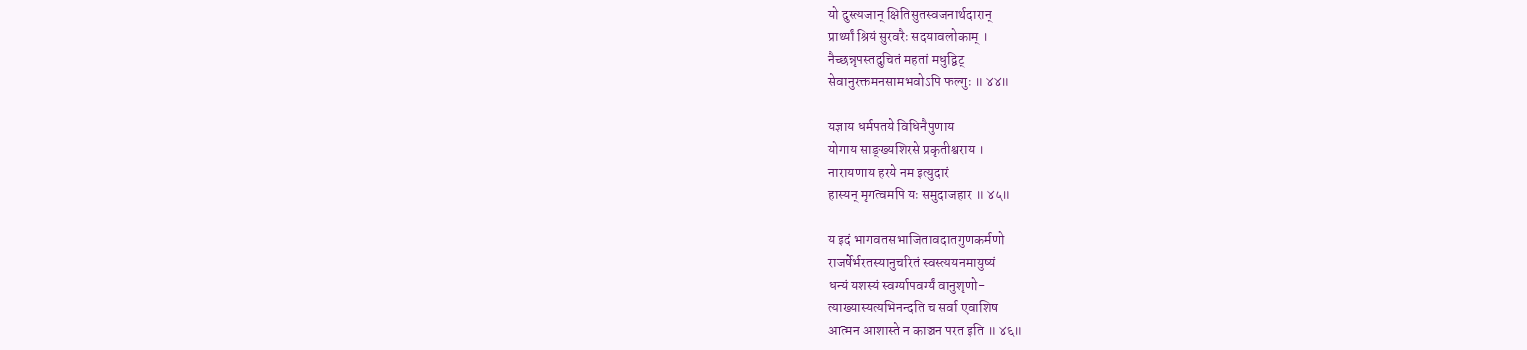यो दुस्त्यजान् क्षितिसुतस्वजनार्थदारान्
प्रार्थ्यां श्रियं सुरवरैः सदयावलोकाम् ।
नैच्छन्नृपस्तदुचितं महतां मधुद्विट्
सेवानुरक्तमनसामभवोऽपि फल्गुः ॥ ४४॥

यज्ञाय धर्मपतये विधिनैपुणाय
योगाय साङ्ख्यशिरसे प्रकृतीश्वराय ।
नारायणाय हरये नम इत्युदारं
हास्यन् मृगत्वमपि यः समुदाजहार ॥ ४५॥

य इदं भागवतसभाजितावदातगुणकर्मणो
राजर्षेर्भरतस्यानुचरितं स्वस्त्ययनमायुष्यं
धन्यं यशस्यं स्वर्ग्यापवर्ग्यं वानुश‍ृणो-
त्याख्यास्यत्यभिनन्दति च सर्वा एवाशिष
आत्मन आशास्ते न काञ्चन परत इति ॥ ४६॥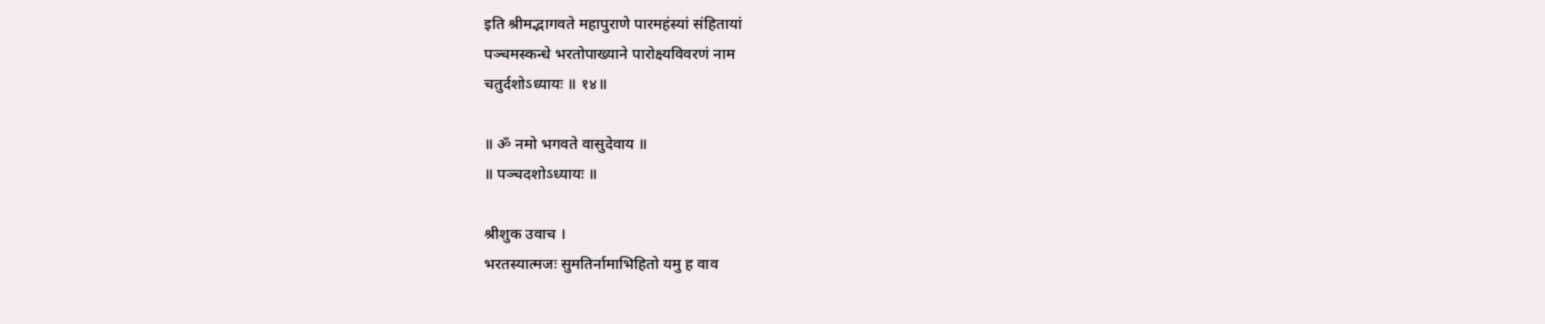इति श्रीमद्भागवते महापुराणे पारमहंस्यां संहितायां
पञ्चमस्कन्धे भरतोपाख्याने पारोक्ष्यविवरणं नाम
चतुर्दशोऽध्यायः ॥ १४॥

॥ ॐ नमो भगवते वासुदेवाय ॥
॥ पञ्चदशोऽध्यायः ॥

श्रीशुक उवाच ।
भरतस्यात्मजः सुमतिर्नामाभिहितो यमु ह वाव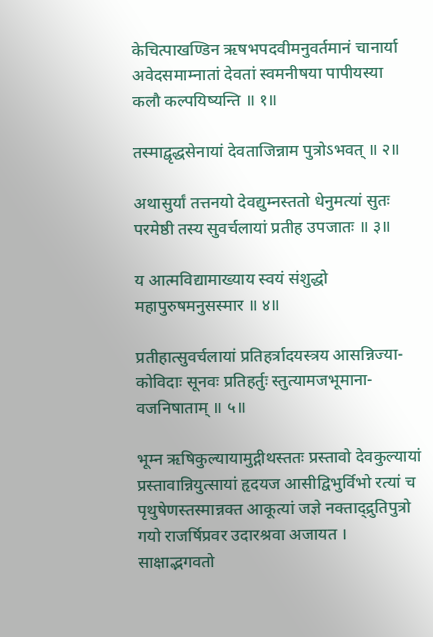केचित्पाखण्डिन ऋषभपदवीमनुवर्तमानं चानार्या
अवेदसमाम्नातां देवतां स्वमनीषया पापीयस्या
कलौ कल्पयिष्यन्ति ॥ १॥

तस्माद्वृद्धसेनायां देवताजिन्नाम पुत्रोऽभवत् ॥ २॥

अथासुर्यां तत्तनयो देवद्युम्नस्ततो धेनुमत्यां सुतः
परमेष्ठी तस्य सुवर्चलायां प्रतीह उपजातः ॥ ३॥

य आत्मविद्यामाख्याय स्वयं संशुद्धो
महापुरुषमनुसस्मार ॥ ४॥

प्रतीहात्सुवर्चलायां प्रतिहर्त्रादयस्त्रय आसन्निज्या-
कोविदाः सूनवः प्रतिहर्तुः स्तुत्यामजभूमाना-
वजनिषाताम् ॥ ५॥

भूम्न ऋषिकुल्यायामुद्गीथस्ततः प्रस्तावो देवकुल्यायां
प्रस्तावान्नियुत्सायां हृदयज आसीद्विभुर्विभो रत्यां च
पृथुषेणस्तस्मान्नक्त आकूत्यां जज्ञे नक्ताद्द्रुतिपुत्रो
गयो राजर्षिप्रवर उदारश्रवा अजायत ।
साक्षाद्भगवतो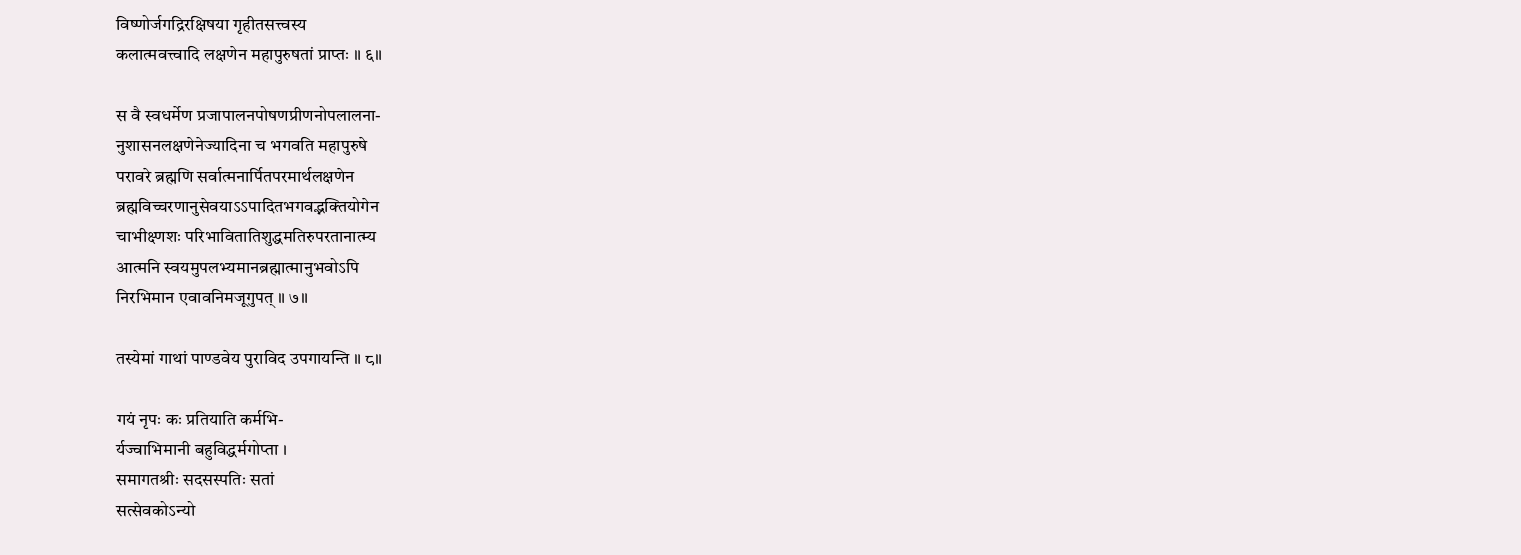विष्णोर्जगद्रिरक्षिषया गृहीतसत्त्वस्य
कलात्मवत्त्वादि लक्षणेन महापुरुषतां प्राप्तः ॥ ६॥

स वै स्वधर्मेण प्रजापालनपोषणप्रीणनोपलालना-
नुशासनलक्षणेनेज्यादिना च भगवति महापुरुषे
परावरे ब्रह्मणि सर्वात्मनार्पितपरमार्थलक्षणेन
ब्रह्मविच्चरणानुसेवयाऽऽपादितभगवद्भक्तियोगेन
चाभीक्ष्णशः परिभावितातिशुद्धमतिरुपरतानात्म्य
आत्मनि स्वयमुपलभ्यमानब्रह्मात्मानुभवोऽपि
निरभिमान एवावनिमजूगुपत् ॥ ७॥

तस्येमां गाथां पाण्डवेय पुराविद उपगायन्ति ॥ ८॥

गयं नृपः कः प्रतियाति कर्मभि-
र्यज्वाभिमानी बहुविद्धर्मगोप्ता ।
समागतश्रीः सदसस्पतिः सतां
सत्सेवकोऽन्यो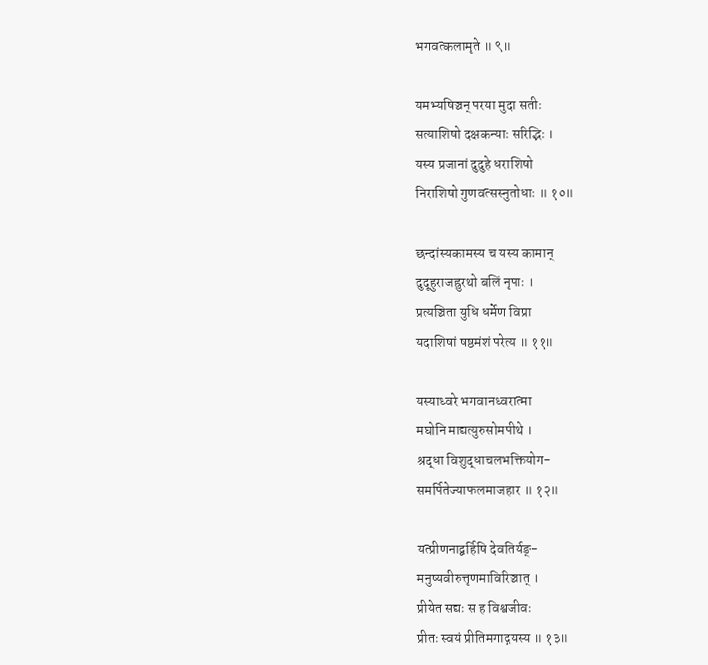भगवत्कलामृते ॥ ९॥

यमभ्यषिञ्चन् परया मुदा सतीः
सत्याशिषो दक्षकन्याः सरिद्भिः ।
यस्य प्रजानां दुदुहे धराशिषो
निराशिषो गुणवत्सस्नुतोधाः ॥ १०॥

छन्दांस्यकामस्य च यस्य कामान्
दुदूहुराजह्रुरथो बलिं नृपाः ।
प्रत्यञ्चिता युधि धर्मेण विप्रा
यदाशिषां षष्ठमंशं परेत्य ॥ ११॥

यस्याध्वरे भगवानध्वरात्मा
मघोनि माद्यत्युरुसोमपीथे ।
श्रद्धा विशुद्धाचलभक्तियोग-
समर्पितेज्याफलमाजहार ॥ १२॥

यत्प्रीणनाद्बर्हिषि देवतिर्यङ्-
मनुष्यवीरुत्तृणमाविरिञ्चात् ।
प्रीयेत सद्यः स ह विश्वजीवः
प्रीतः स्वयं प्रीतिमगाद्गयस्य ॥ १३॥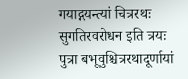गयाद्गयन्त्यां चित्ररथः सुगतिरवरोधन इति त्रयः
पुत्रा बभूवुश्चित्ररथादूर्णायां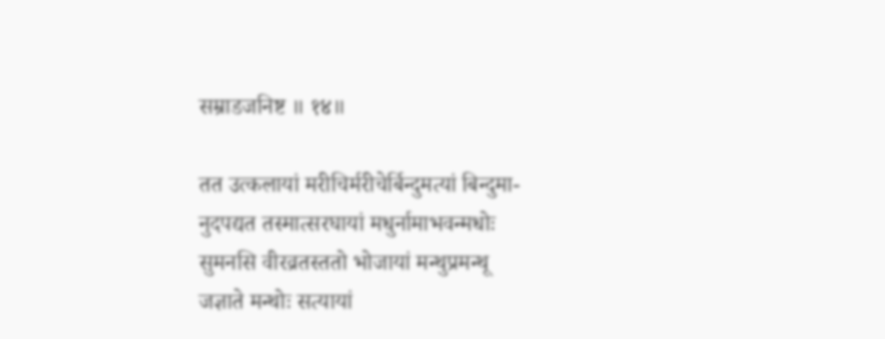सम्राडजनिष्ट ॥ १४॥

तत उत्कलायां मरीचिर्मरीचेर्बिन्दुमत्यां बिन्दुमा-
नुदपद्यत तस्मात्सरघायां मधुर्नामाभवन्मधोः
सुमनसि वीरव्रतस्ततो भोजायां मन्थुप्रमन्थू
जज्ञाते मन्थोः सत्यायां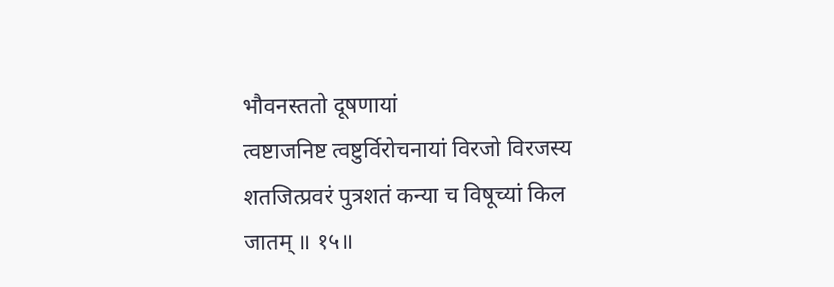भौवनस्ततो दूषणायां
त्वष्टाजनिष्ट त्वष्टुर्विरोचनायां विरजो विरजस्य
शतजित्प्रवरं पुत्रशतं कन्या च विषूच्यां किल
जातम् ॥ १५॥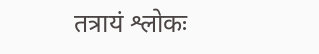तत्रायं श्लोकः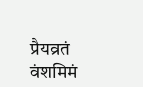प्रैयव्रतं वंशमिमं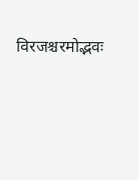विरजश्चरमोद्भवः